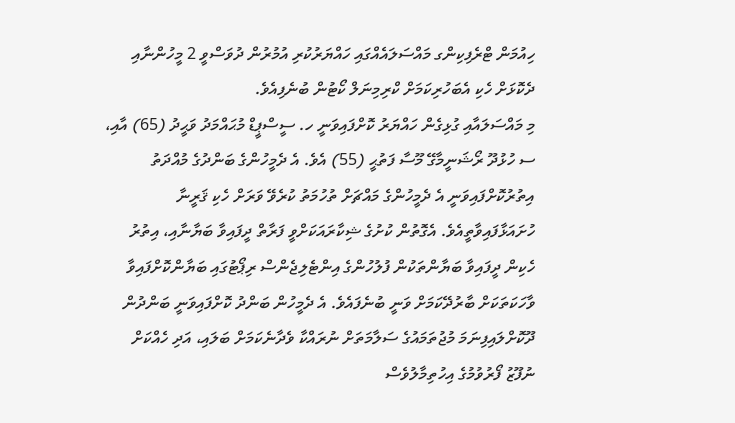ހިއުމަން ޓްރެފިކިންގ މައްސަލައެއްގައި ހައްޔަރުކުރި އުމުރުން ދުވަސްވީ 2 މީހުންނާއި ދެކޮޅަށް ހެކި އެބަހުރިކަމަށް ކްރިމިނަލް ކޯޓުން ބުނެފިއެވެ.
މި މައްސަލައާއި ގުޅިގެން ހައްޔަރު ކޮށްފައިވަނީ ހ. ސީސްޕީޑް މުޙައްމަދު ވަޙީދު (65) އާއި، ސ ހުޅުދޫ ރޯޝަނީމާގޭ މޫސާ ފަތުޙީ (55) އެވެ. އެ ދެމީހުންގެ ބަންދުގެ މުއްދަތު އިތުރުކޮށްފައިވަނީ އެ ދެމީހުންގެ މައްޗަށް ތުހުމަތު ކުރެވޭ ވަރަށް ހެކި ޤަރީނާ ހުށައަޅާފައިވާތީއެވެ. އެގޮތުން ކުށުގެ ޝިކާރައަކަށްވީ ފަރާތް ދީފައިވާ ބަޔާނާއި، އިތުރު ހެކިން ދީފައިވާ ބަޔާންތަކުން ފުލުހުންގެ އިންޓެލިޖެންސް ރިޕޯޓުގައި ބަޔާންކޮށްފައިވާ ވާހަކަތަކަށް ބާރުދޭކަމަށް ވަނީ ބުނެފައެވެ. އެ ދެމީހުން ބަންދު ކޮށްފައިވަނީ ބަންދުން ދޫކޮށްލައިފިނަމަ މުޖުތަމައުގެ ސަލާމަތަށް ނުރައްކާ ވެދާނެކަމަށް ބަލައި، އަދި ހެއްކަށް ނުފޫޒު ފޯރުވުމުގެ އިހުތިމާލުވެސް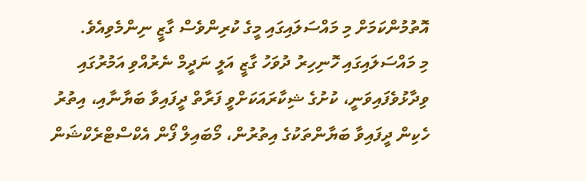އޮތުމުންކަމަށް މި މައްސަލައިގައި މީގެ ކުރިންވެސް ގާޒީ ނިންމެވިއެވެ.
މި މައްސަލައިގައި ހޮނިހިރު ދުވަހު ގާޒީ އަލީ ނަދީމް ނެރުއްވި އަމުރުގައި ވިދާޅުވެފައިވަނީ، ކުށުގެ ޝިކާރައަކަށްވީ ފަރާތް ދީފައިވާ ބަޔާނާއި، އިތުރު ހެކިން ދީފައިވާ ބަޔާންތަކުގެ އިތުރުން، މޯބައިލް ފޯން އެކްސްޓްރެކްޝަން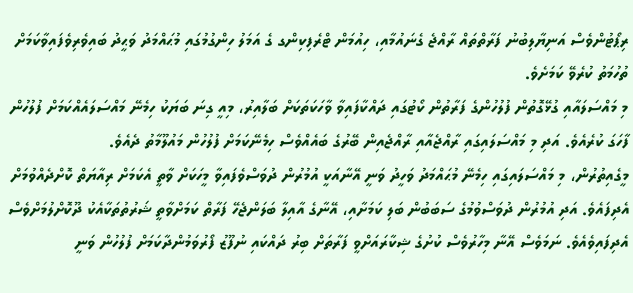ރިޕޯޓުންވެސް އަނިޔާލިބުނު ފަރާތްތައް ރާއްޖެ ގެނައުމާއި، ހިއުމަން ޓްރެފިކިންގ ގެ އަމަލު ހިންގުމުގައި މުޙައްމަދު ވަޙީދު ބައިވެރިވެފައިވާކަމަށް ތުހުމަތު ކުރެވޭ ކަމަށެވެ.
މި މައްސަލައާއި ގުޅޭގޮތުން ފުލުހުންގެ ފަރާތުން ކޯޓުގައި ދައްކާފައިވާ ވާހަކަތަކަށް ބަލާއިރު، މިއީ ގިނަ ބަޔަކު ހިމެނޭ މައްސަލައެއްކަމަށް ފުލުހުން ފާހަގަ ކުރެއެވެ. އަދި މި މައްސަލައިގައި ރާއްޖެއާއި ރާއްޖެއިން ބޭރުގެ ބައެއްވެސް ހިމެނޭކަމަށް ފުލުހުން މައުލޫމާތު ދެއެވެ.
މީގެއިތުރުން، މި މައްސަލައިގައި ހިމެނޭ މުޙައްމަދު ވަހީދު ވަނީ އޭނާއަކީ އުމުރުން ދުވަސްވެފައިވާ މީހަކަށް ވާތީ އެކަމަށް ރިއާޔަތް ކޮށްދެއްވުމަށް އެދިފައެވެ. އަދި އުމުރުން ދުވަސްވުމުގެ ސަބަބުން ބަލި ކަމަށާއި، އޭނާގެ އާއިލާ ބަލަންޖެހޭ ފަރާތް ކަމަށްވާތީ ޝަރުތުތަކާއެކު ދޫކޮށްލުމަށްވެސް އެދިފައިވެއެވެ. ނަމަވެސް އޭނާ މިހާރުވެސް ކުށުގެ ޝިކާރައަށްވީ ފަރާތަށް ބިރު ދައްކައި ނުފޫޒު ފޯރުވަމުންދާކަމަށް ފުލުހުން ވަނީ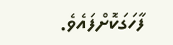ފާހަގަކޮށްފައެވެ.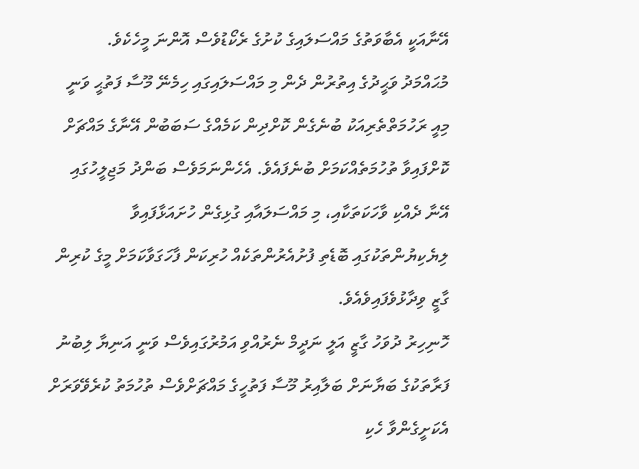އޭނާއަކީ އެބާވަތުގެ މައްސަލައިގެ ކުށުގެ ރެކޯޑުވެސް އޮންނަ މީހެކެވެ.
މުޙައްމަދު ވަޙީދުގެ އިތުރުން ދެން މި މައްސަލައިގައި ހިމެނޭ މޫސާ ފަތުޙީ ވަނީ މިއީ ރަހުމަތްތެރިއަކު ބުނެގެން ކޮށްދިން ކަމެއްގެ ސަބަބުން އޭނާގެ މައްޗަށް ކޮށްފައިވާ ތުހުމަތެއްކަމަށް ބުނެފައެވެ. އެހެންނަމަވެސް ބަންދު މަޖިލީހުގައި އޭނާ ދެއްކި ވާހަކަތަކާއި، މި މައްސަލައާއި ގުޅިގެން ހުށައަޅާފައިވާ ލިޔެކިޔުންތަކުގައި ބޮޑެތި ފުށުއެރުންތަކެއް ހުރިކަން ފާހަގަވާކަމަށް މީގެ ކުރިން ގާޒީ ވިދާޅުވެފައިވެއެވެ.
ހޮނިހިރު ދުވަހު ގާޒީ އަލީ ނަދީމް ނެރުއްވި އަމުރުގައިވެސް ވަނީ އަނިޔާ ލިބުނު ފަރާތަކުގެ ބަޔާނަށް ބަލާއިރު މޫސާ ފަތުހީގެ މައްޗަށްވެސް ތުހުމަތު ކުރެވޭވަރަށް އެކަށީގެންވާ ހެކި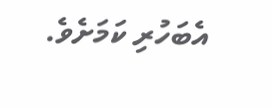އެބަހުރި ކަމަށެވެ.